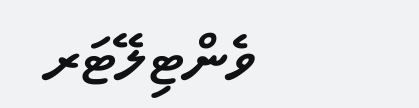ވެންޓިލޭޓަރ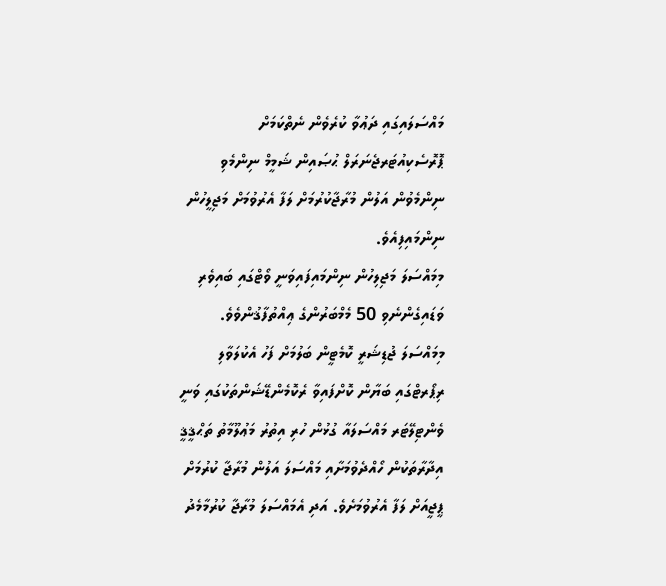މައްސަލައިގައި ދަޢުވާ ކުރެވެން ނެތްކަމަށް ޕޮރޮސެކިއުޓަރޖެނަރަލް ޙުޞައިން ޝަމީމް ނިންމެވި ނިންމެވުން އަލުން މުރާޖާކުރުމަށް ލަފާ އެރުވުމަށް މަޖިލީހުން ނިންމައިފިއެވެ.
މިމައްސަލަ މަޖިލިހުން ނިންމައިފައިވަނީ ވޯޓްގައި ބައިވެރި ވަޑައިގެންނެވި 50 މެމްބަރުންގެ ޢިއްތުފާޤުންވެވެ.
މިމައްސަލަ ޖުޑިޝަރީ ކޮމެޓީން ބަލުމަށް ފަހު އެކުލަވާލި ރިޕޯރޓްގައި ބަޔާން ކޮށްފައިވާ ރެކޮމެންޑޭޝަންތަކުގައި ވަނީ ވެންޓިލޭޓަރ މައްސަލައާ ގުޅުން ހުރި އިތުރު މަޢުލޫމާތު ތަޙްޤީޤީ އިދާރާތަކުން ހޯއްދެވުމަށާއި މައްސަލަ އަލުން މުރާޖާ ކުރުމަށް ޕީޖީއަށް ލަފާ އެރުވުމަށެވެ. އަދި އެމައްސަލަ މުރާޖާ ކުރުމާމެދު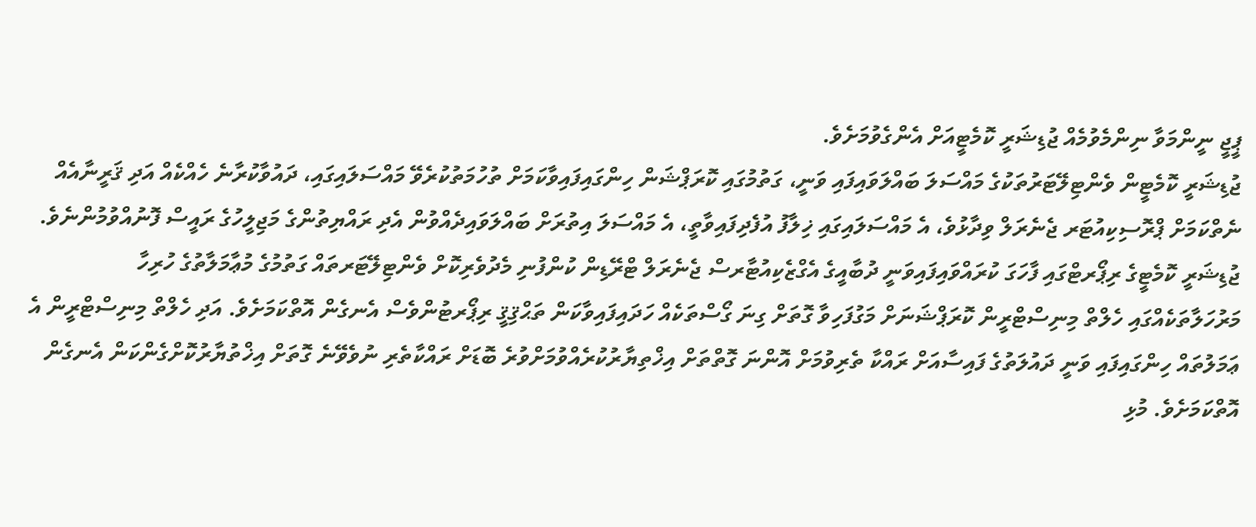ޕީޖީ ނީންމަވާ ނިންމެވުމެއް ޖުޑިޝަރީ ކޮމެޓީއަށް އެންގެވުމަށެވެ.
ޖުޑިޝަރީ ކޮމެޓީން ވެންޓިލޭޓަރުތަކުގެ މައްސަލަ ބައްލަވައިފައި ވަނީ، ގަތުމުގައި ކޮރަޕްޝަން ހިންގައިފައިވާކަމަށް ތުހުމަތުކުރެވޭ މައްސަލައިގައި، ދައުވާކުރާނެ ހެއްކެއް އަދި ޤަރީނާއެއް ނެތްކަމަށް ޕްރޮސިކިއުޓަރ ޖެނެރަލް ވިދާޅުވެ، އެ މައްސަލައިގައި ޚިލާފު އުފެދިފައިވާތީ، އެ މައްސަލަ އިތުރަށް ބައްލަވައިދެއްވުން އެދި ރައްޔިތުންގެ މަޖިލީހުގެ ރައީސް ފޮނުއްވުމުންނެވެ.
ޖުޑިޝަރީ ކޮމެޓީގެ ރިޕޯރޓްގައި ފާހަގަ ކުރައްވައިފައިވަނީ ދުބާއީގެ އެގްޒެކިއުޓާރސް ޖެނެރަލް ޓްރޭޑިން ކުންފުނި މެދުވެރިކޮށް ވެންޓިލޭޓަރތައް ގަތުމުގެ މުޢާމަލާތުގެ ހުރިހާ މަރުހަލާތަކެއްގައި ހެލްތް މިނިސްޓްރީން ކޮރަޕްޝަނަށް މަގުފަހިވާ ގޮތަށް ގިނަ ގޯސްތަކެއް ހަދައިފައިވާކަން ތަޙްޤިޤީ ރިޕޯރޓުންވެސް އެނގެން އޮތްކަމަށެވެ. އަދި ހެލްތް މިނިސްޓްރީން އެ ޢަމަލުތައް ހިންގައިފައި ވަނީ ދައުލަތުގެ ފައިސާއަށް ރައްކާ ތެރިވުމަށް އޮންނަ ގޮތްތަށް އިޚްތިޔާރުކުރެއްވުމަށްވުރެ ބޮޑަށް ރައްކާތެރި ނުވެވޭނެ ގޮތަށް އިޚްތުޔާރުކޮށްގެންކަން އެނގެން އޮތްކަމަށެވެ. މުޅި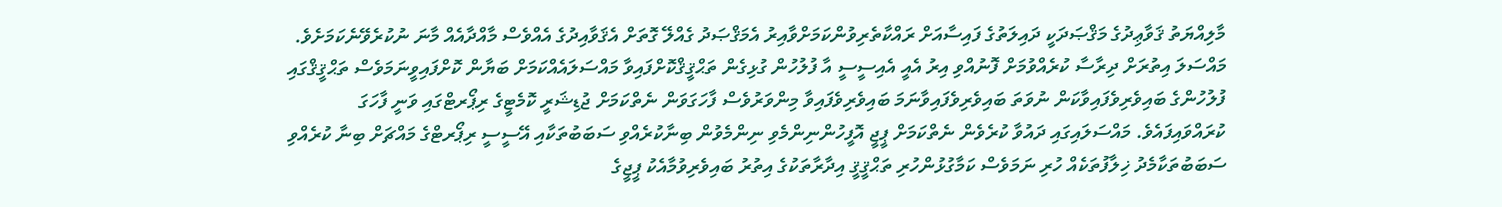މާލިއްޔަތު ޤަވާޢިދުގެ މަޤްޞަދަކީ ދައިލަތުގެ ފައިސާއަށް ރައްކާތެރިވުންކަމަށްވާއިރު އެމަޤްޞަދު ގެއްލޭ ގޮތަށް އެޤަވާއިދުގެ އެއްވެސް މާއްދާއެއް މާނަ ނުކުރެވޭނެކަމަށެވެ. މައްސަލަ އިތުރަށް ދިރާސާ ކުރެއްވުމަށް ފޮނުއްވި އިރު އެއީ އެއިސީސީ އާ ފުލުހުން ގުޅިގެން ތަޙްޤީޤްކޮށްފައިވާ މައްސަލައެއްކަމަށް ބަޔާން ކޮށްފައިވީނަމަވެސް ތަޙްޤީޤްގައި ފުލުހުންގެ ބައިވެރިވެފައިވާކަން ނުވަތަ ބައިވެރިވެފައިވާނަމަ ބައިވެރިވެފައިވާ މިންވަރުވެސް ފާހަގަވަން ނެތްކަމަށް ޖުޑިޝަރީ ކޮމެޓީގެ ރިޕޯރޓްގައި ވަނީ ފާހަގަ ކުރައްވައިފައެވެ. މައްސަލައިގައި ދައުވާ ކުރެވެން ނެތްކަމަށް ޕީޖީ އޮފީހުންނިންމެވި ނިންމެވުން ބިނާކުރެއްވި ސަބަބުތަކާއި އޭސީސީ ރިޕޯރޓްގެ މައްޗަށް ބިނާ ކުރެއްވި ސަބަބުތަކާމެދު ޚިލާފުތަކެއް ހުރި ނަމަވެސް ކަމާގުޅުންހުރި ތަޙްޤީޤީ އިދާރާތަކުގެ އިތުރު ބައިވެރިވުމާއެކު ޕީޖީގެ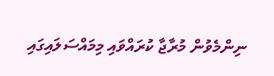ނިންމެވުން މުރާޖާ ކުރައްވައި މިމައްސަލައިގައި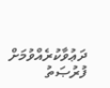ދަޢުވާކުރެއްވުމަށް ފުރުޞަތު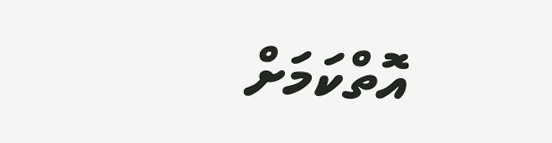އޮތްކަމަށް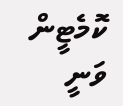ކޮމެޓީން ވަނީ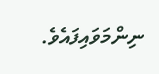ނިންމަވައިފައެވެ.